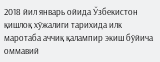2018 йил январь ойида Ўзбекистон қишлоқ хўжалиги тарихида илк маротаба аччиқ қалампир экиш бўйича оммавий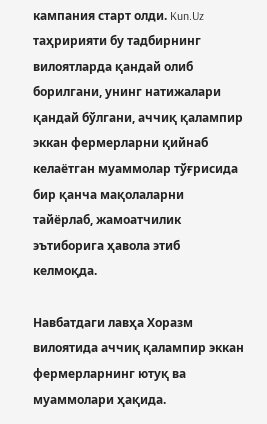кампания старт олди. Kun.Uz таҳририяти бу тадбирнинг вилоятларда қандай олиб борилгани, унинг натижалари қандай бўлгани, аччиқ қалампир эккан фермерларни қийнаб келаётган муаммолар тўғрисида бир қанча мақолаларни тайёрлаб, жамоатчилик эътиборига ҳавола этиб келмоқда.

Навбатдаги лавҳа Хоразм вилоятида аччиқ қалампир эккан фермерларнинг ютуқ ва муаммолари ҳақида.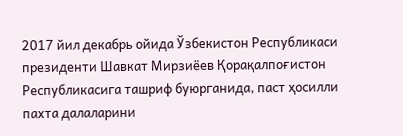2017 йил декабрь ойида Ўзбекистон Республикаси президенти Шавкат Мирзиёев Қорақалпоғистон Республикасига ташриф буюрганида, паст ҳосилли пахта далаларини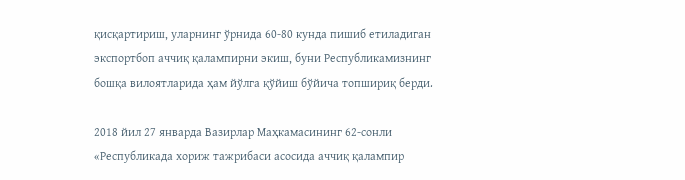қисқартириш, уларнинг ўрнида 60-80 кунда пишиб етиладиган экспортбоп аччиқ қалампирни экиш, буни Республикамизнинг бошқа вилоятларида ҳам йўлга қўйиш бўйича топшириқ берди.

2018 йил 27 январда Вазирлар Маҳкамасининг 62-сонли «Республикада хориж тажрибаси асосида аччиқ қалампир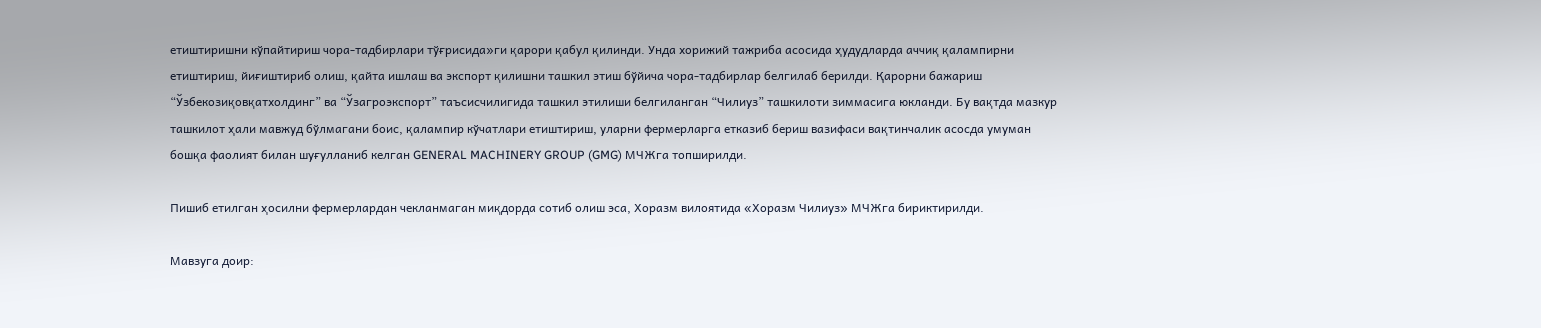етиштиришни кўпайтириш чора-тадбирлари тўғрисида»ги қарори қабул қилинди. Унда хорижий тажриба асосида ҳудудларда аччиқ қалампирни етиштириш, йиғиштириб олиш, қайта ишлаш ва экспорт қилишни ташкил этиш бўйича чора-тадбирлар белгилаб берилди. Қарорни бажариш “Ўзбекозиқовқатхолдинг” ва “Ўзагроэкспорт” таъсисчилигида ташкил этилиши белгиланган “Чилиуз” ташкилоти зиммасига юкланди. Бу вақтда мазкур ташкилот ҳали мавжуд бўлмагани боис, қалампир кўчатлари етиштириш, уларни фермерларга етказиб бериш вазифаси вақтинчалик асосда умуман бошқа фаолият билан шуғулланиб келган GENERAL MACHINERY GROUP (GMG) МЧЖга топширилди.

Пишиб етилган ҳосилни фермерлардан чекланмаган миқдорда сотиб олиш эса, Хоразм вилоятида «Хоразм Чилиуз» МЧЖга бириктирилди.

Мавзуга доир: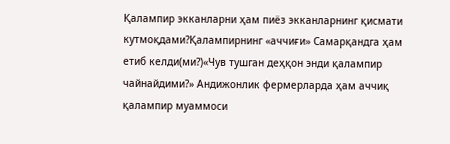Қалампир экканларни ҳам пиёз экканларнинг қисмати кутмоқдами?Қалампирнинг «аччиғи» Самарқандга ҳам етиб келди(ми?)«Чув тушган деҳқон энди қалампир чайнайдими?» Андижонлик фермерларда ҳам аччиқ қалампир муаммоси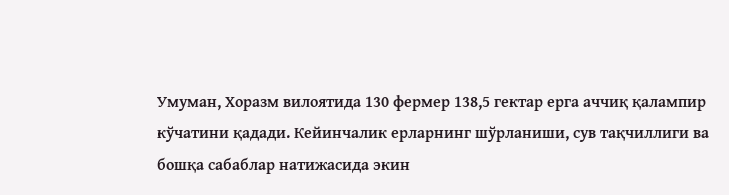Умуман, Хоразм вилоятида 130 фермер 138,5 гектар ерга аччиқ қалампир кўчатини қадади. Кейинчалик ерларнинг шўрланиши, сув тақчиллиги ва бошқа сабаблар натижасида экин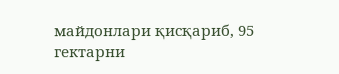майдонлари қисқариб, 95 гектарни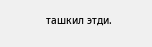ташкил этди.